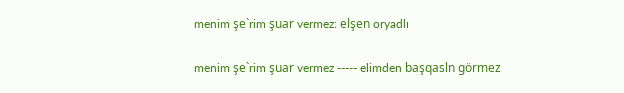menim şe`rim şuar vermez: elşen oryadlı

menim şe`rim şuar vermez ----- elimden başqasln görmez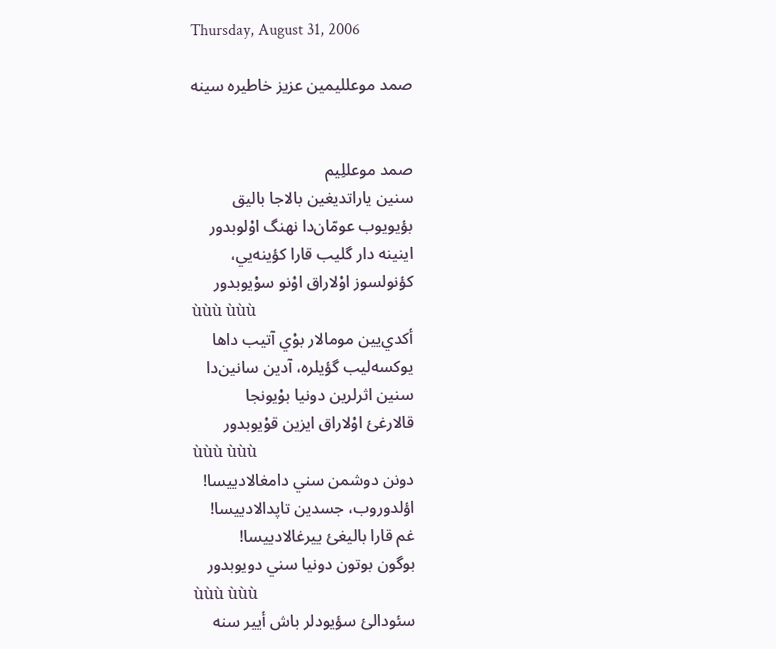Thursday, August 31, 2006

صمد موعللیمین عزیز خاطیره سینه


صمد موعللِيم
سنين ياراتديغين بالاجا باليق
بؤيويوب عومّان‌دا نهنگ اوْلوبدور
اينينه دار گليب قارا كؤينه‌يي،
كؤنولسوز اوْلاراق اوْنو سوْيوبدور
ùùù ùùù
أكدي‌يين مومالار بوْي آتيب داها
يوكسه‌ليب گؤيلره، آدين سانين‌دا
سنين اثرلرين دونيا بوْيونجا
قالارغئ اوْلاراق ايزين قوْيوبدور
ùùù ùùù
دونن دوشمن سني دامغالادييسا!
اؤلدوروب، جسدين تاپدالادييسا!
غم قارا باليغئ ييرغالادييسا!
بوگون بوتون دونيا سني دويوبدور
ùùù ùùù
سئودالئ سؤيودلر باش أيير سنه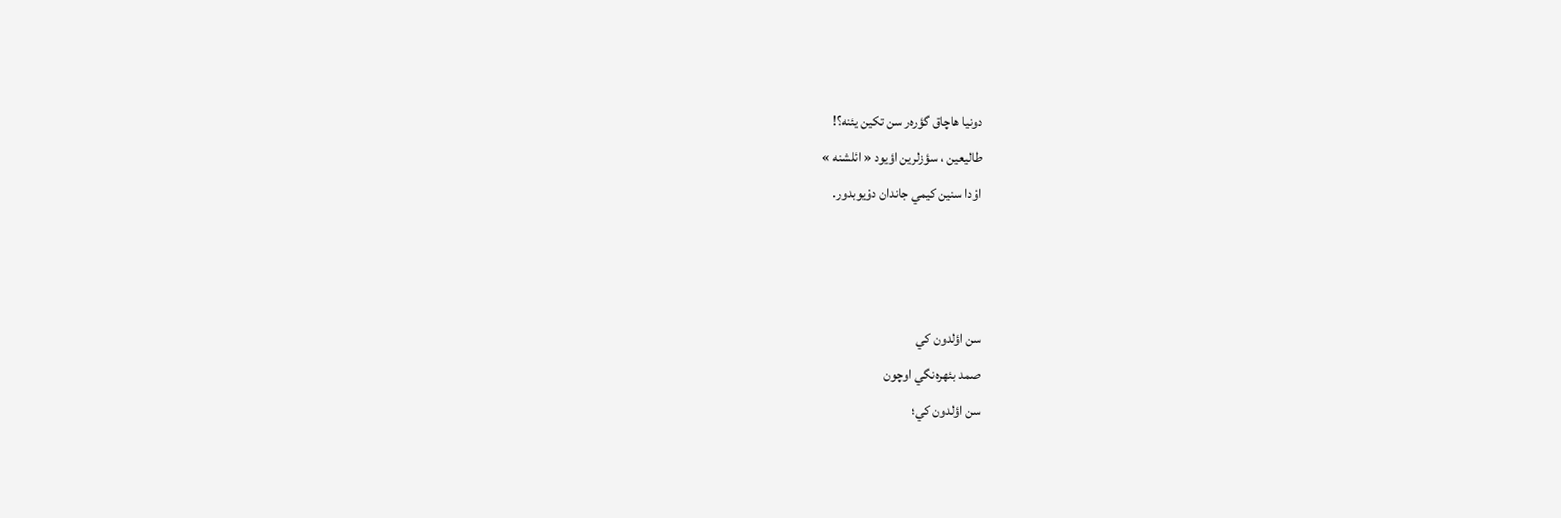دونيا هاچاق گؤره‌ر سن تكين يئنه؟!
طاليعين ، سؤزلرين اؤيود « ائلشنه »
اوْدا سنين كيمي جاندان دوْيوبدور.



سن اؤلدون كي
صمد بئهره‌نگي اوچون
سن اؤلدون كي؛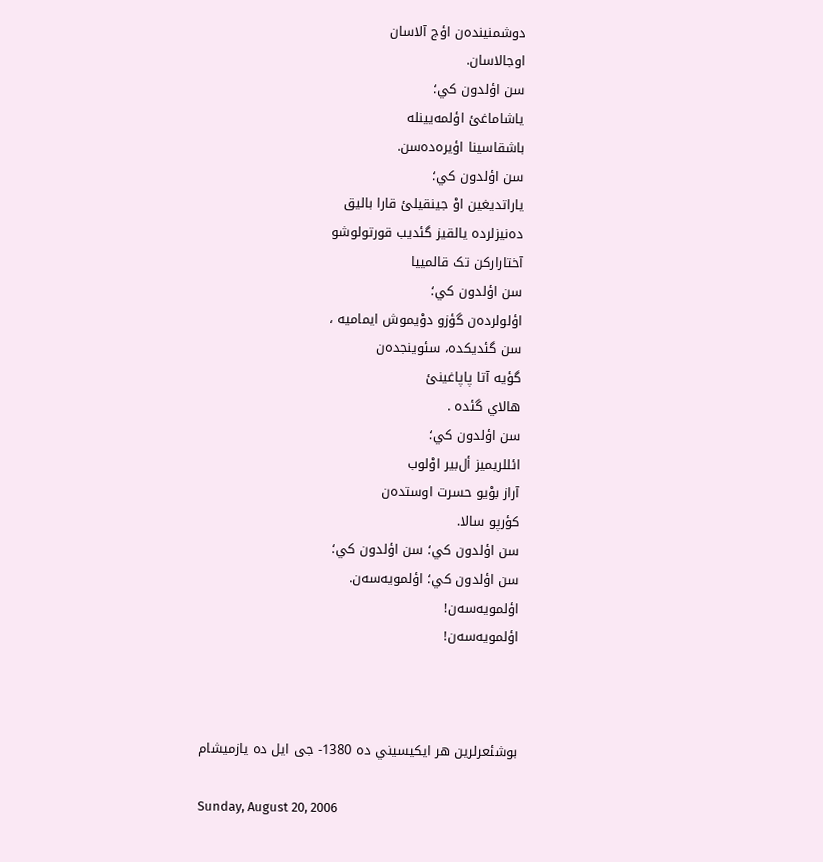دوشمنينده‌ن اؤج آلاسان
اوجالاسان.
سن اؤلدون كي؛
ياشاماغئ اؤلمه‌يينله
باشقاسينا اؤيره‌ده‌سن.
سن اؤلدون كي؛
ياراتديغين اوْ جينقيلئ قارا باليق
ده‌نيزلرده يالقيز گئديب قورتولوشو
آختارارکن تک قالمييا
سن اؤلدون كي؛
اؤلولرده‌ن گؤزو دوْيموش ايماميه ،
سن گئديكده، سئوينجده‌ن
گؤيه آتا پاپاغينئ
هالاي گئده .
سن اؤلدون كي؛
ائللريميز أل‌بير اوْلوب
آراز بوْيو حسرت اوستده‌ن
كؤرپو سالا.
سن اؤلدون كي؛ سن اؤلدون كي؛‌
سن اؤلدون كي؛ اؤلمويه‌سه‌ن.
اؤلمويه‌سه‌ن!
اؤلمويه‌سه‌ن!



بوشئعرلرين هر ايکيسيني ده 1380- جی ايل ده يازميشام

Sunday, August 20, 2006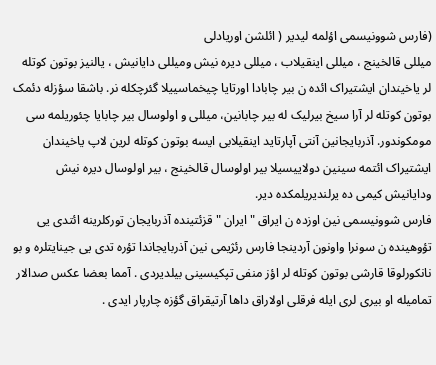(فارس شوونیسمی اؤلمه لیدیر ( ائلشن اوریادلی
میللی قالخینج ، میللی اینقیلاب ، میللی دیره نیش ومیللی دایانیش‌ ، یالنیز بوتون کوتله لر یاخیندان ایشتیراک ائده ن بیر چابادا اورتایا چیخماسییلا گئرچکله نر. باشقا سؤزله دئمک بوتون کوتله لر آرا سیخ بیرلیک له بیر چابانین، میللی و اولوسال بیر چابایا چئوریلمه سی مومکوندور. آذربایجانین آنتی آپارتاید اینقیلابی ایسه بوتون کوتله لرین لاپ یاخیندان ایشتیراک ائتمه سینین دولاییسیلا بیر اولوسال قالخینج ، بیر اولوسال دیره نیش ودایانیش کیمی ده یرلندیریلمکده دیر.
فارس شوونیسمی نین اوزده ن ایراق " ایران " قزئتینده آذربایجان تورکلرینه ائتدی یی تؤوهینده ن سونرا واونون آردینجا فارس رئژیمی نین آذربایجاندا تؤره تدی یی جینایتلره و بو نانکورلوقا قارشی بوتون کوتله لر اؤز منفی تپکیسینی بیلدیردی . آمما بعضا عکس صدالار تمامیله او بیری لری ایله فرقلی اولاراق داها آرتیقراق گؤزه چارپار ایدی .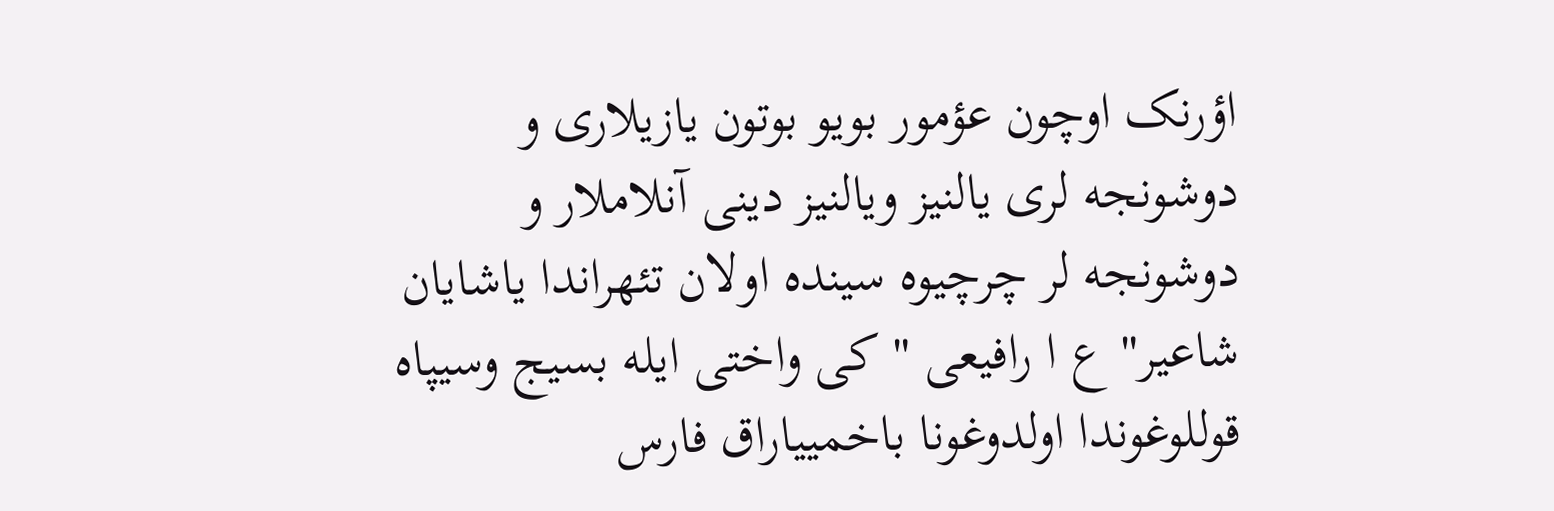اؤرنک اوچون عؤمور بویو بوتون یازیلاری و دوشونجه لری یالنیز ویالنیز دینی آنلاملار و دوشونجه لر چرچیوه سینده اولان تئهراندا یاشایان شاعیر" ع ا رافیعی " کی واختی ایله بسیج وسیپاه قوللوغوندا اولدوغونا باخمییاراق فارس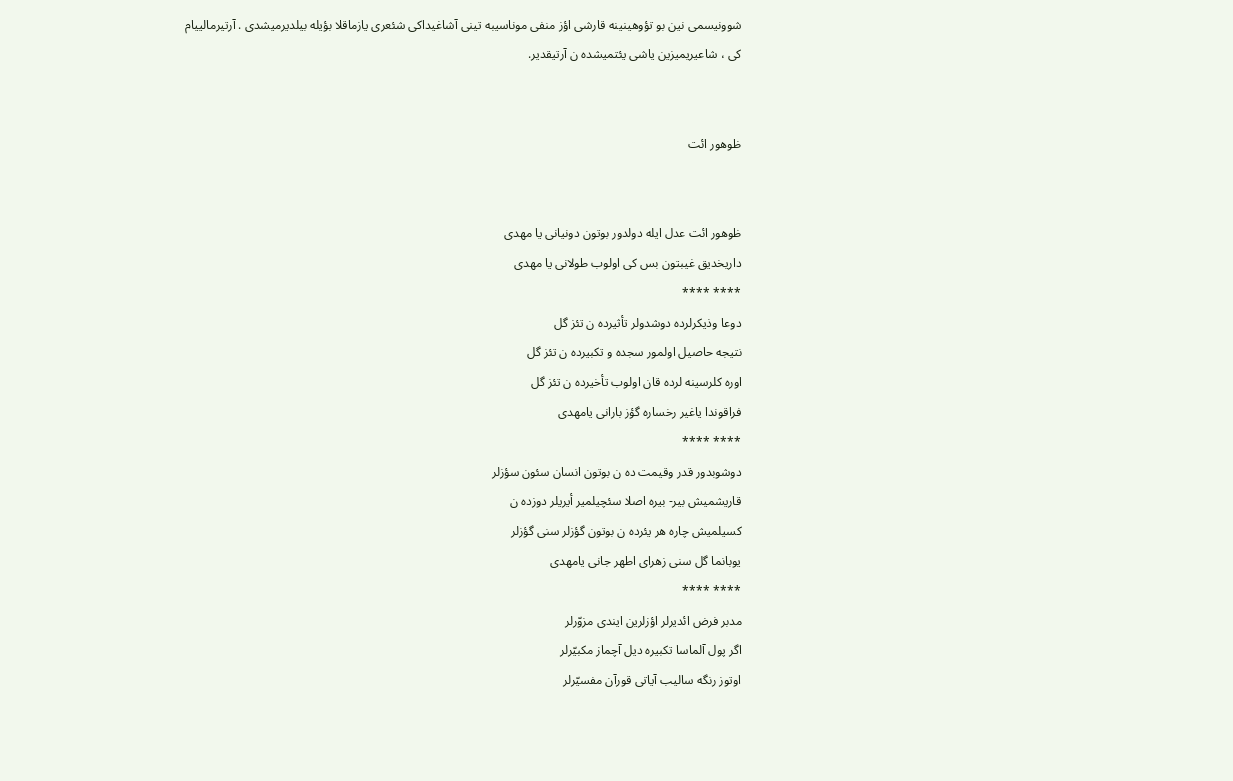شوونیسمی نین بو تؤوهینینه قارشی اؤز منفی موناسیبه تینی آشاغیداکی شئعری یازماقلا بؤیله بیلدیرمیشدی . آرتیرمالییام کی ، شاعیریمیزین یاشی یئتمیشده ن آرتیقدیر.


ظوهور ائت


ظوهور ائت عدل ایله دولدور بوتون دونیانی یا مهدی
داریخدیق غیبتون بس کی اولوب طولانی یا مهدی
**** ****
دوعا وذیکرلرده دوشدولر تأثیرده ن تئز گل
نتیجه حاصیل اولمور سجده و تکبیرده ن تئز گل
اوره کلرسینه لرده قان اولوب تأخیرده ن تئز گل
فراقوندا یاغیر رخساره گؤز بارانی یامهدی
**** ****
دوشوبدور قدر وقیمت ده ن بوتون انسان سئون سؤزلر
قاریشمیش بیر- بیره اصلا سئچیلمیر أیریلر دوزده ن
کسیلمیش چاره هر یئرده ن بوتون گؤزلر سنی گؤزلر
یوبانما گل سنی زهرای اطهر جانی یامهدی
**** ****
مدبر فرض ائدیرلر اؤزلرین ایندی مزوّرلر
اگر پول آلماسا تکبیره دیل آچماز مکبیّرلر
اوتوز رنگه سالیب آیاتی قورآن مفسیّرلر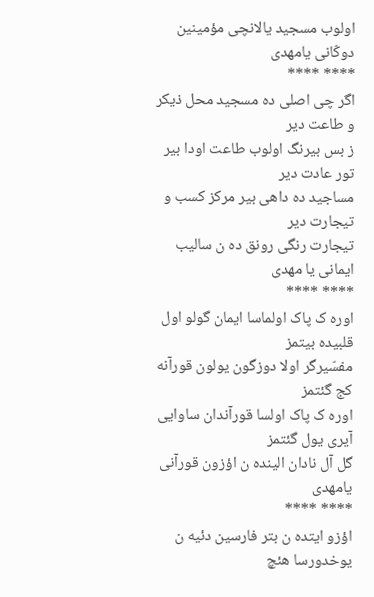اولوب مسجید یالانچی مؤمینین دوکّانی یامهدی
**** ****
اگر چی اصلی ده مسجید محل ذیکر و طاعت دیر
ز بس بیرنگ اولوب طاعت اودا بیر تور عادت دیر
مساجید ده داهی بیر مرکز کسب و تیجارت دیر
تیجارت رنگی رونق ده ن سالیب ایمانی یا مهدی
**** ****
اوره ک پاک اولماسا ایمان گولو اول قلبیده بیتمز
مفسّیرگر اولا دوزگون یولون قورآنه کج گئتمز
اوره ک پاک اولسا قورآندان ساوایی آیری یول گئتمز
گل آل نادان الینده ن اؤزون قورآنی یامهدی
**** ****
اؤزو ایتده ن بتر فارسین دئیه ن یوخدورسا هئچ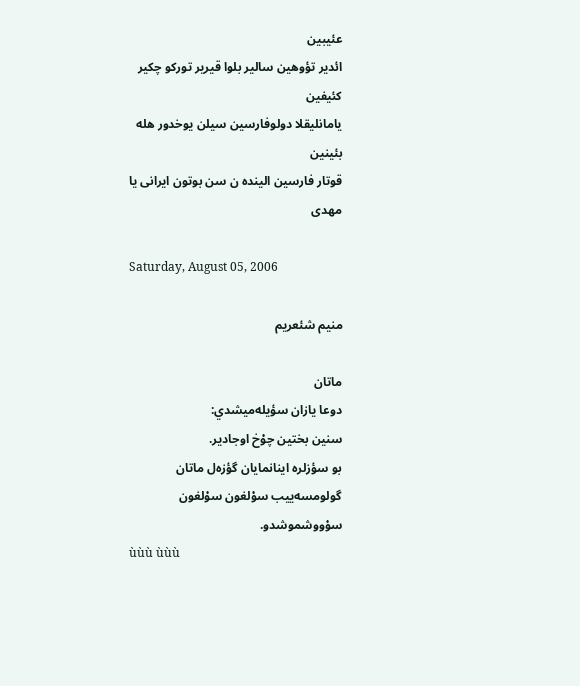عئیبین
ائدیر تؤوهین سالیر بلوا قیریر تورکو چکیر کئیفین
یامانلیقلا دولوفارسین سیلن یوخدور هله بئینین
قوتار فارسین الینده ن سن بوتون ایرانی یا مهدی

Saturday, August 05, 2006

منیم شئعریم

ماتان
دوعا يازان سؤيله‌ميشدي:
سنين بختين چوْخ اوجادير.
بو سؤزلره اينانمايان گؤزه‌ل ماتان
گولومسه‌ييب سوْلغون سوْلغون
سوْووشموشدو.
ùùù ùùù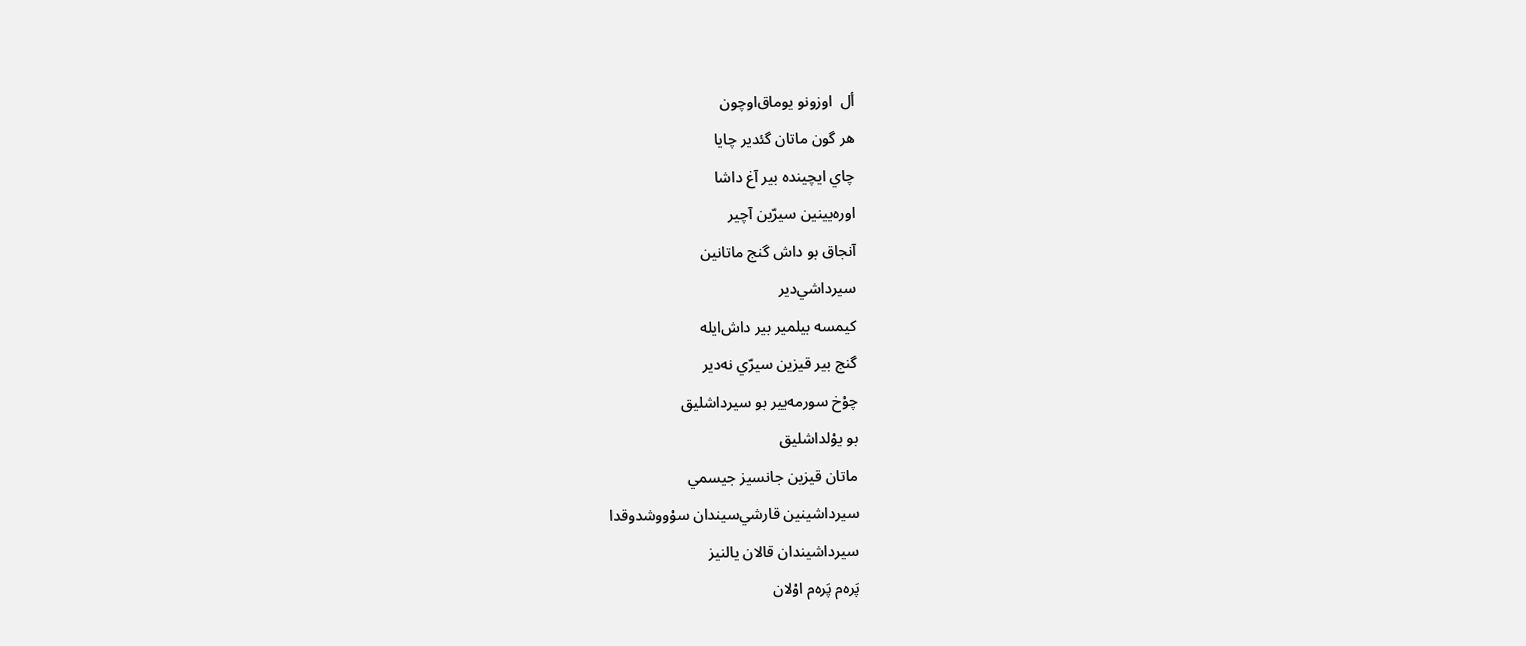أل  اوزونو يوماق‌اوچون
هر گون ماتان گئدير چايا
چاي ايچينده بير آغ داشا
اوره‌يينين سيرّين آچير
آنجاق بو داش گنج ماتانين
سيرداشي‌دير
كيمسه بيلمير بير داش‌ايله
گنج بير قيزين سيرّي نه‌دير
چوْخ سورمه‌يير بو سيرداشليق
بو يوْلداشليق
ماتان قيزين جانسيز جيسمي
سيرداشينين قارشي‌سيندان سوْووشدوقدا
سيرداشيندان قالان يالنيز
پَره‌م پَره‌م اوْلان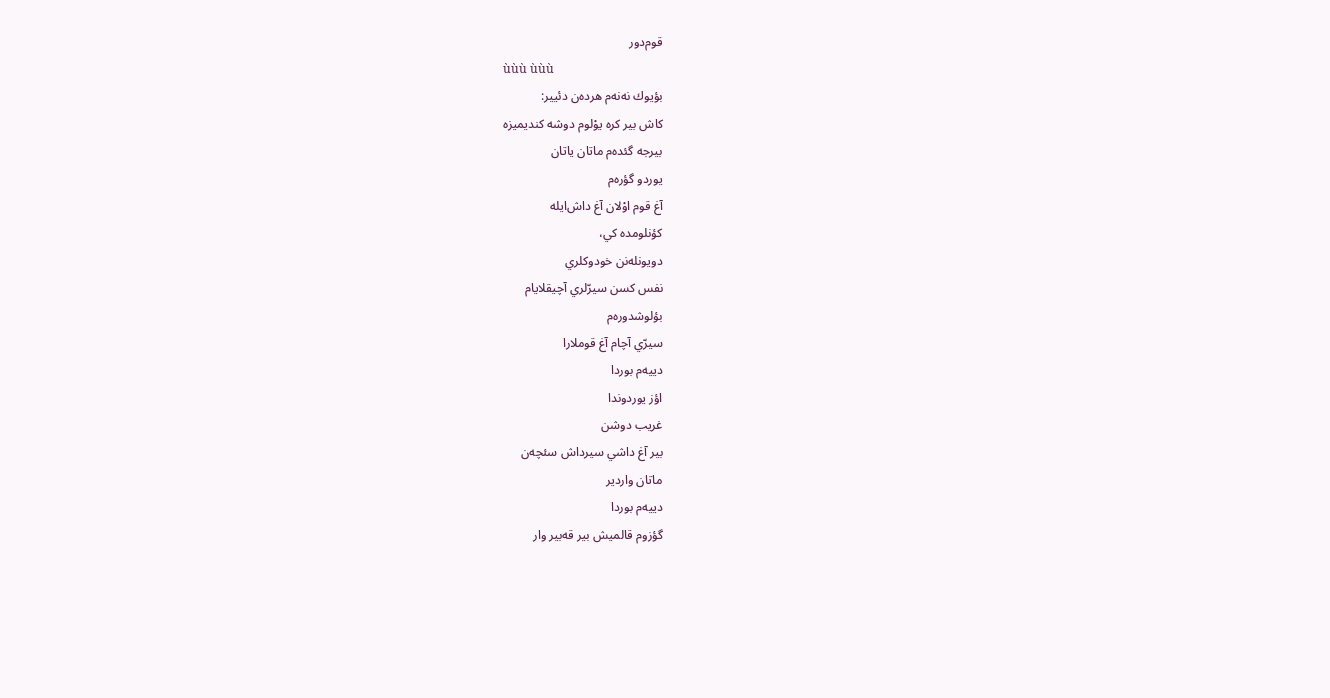قوم‌دور
ùùù ùùù
بؤيوك نه‌نه‌م هرده‌ن دئيير:
كاش بير كره يوْلوم دوشه كنديميزه
بيرجه گئده‌م ماتان ياتان
يوردو گؤره‌م
آغ قوم اوْلان آغ داش‌ايله
كؤنلومده ‌كي،
دويونله‌نن خودوكلري
نفس كسن سيرّلري آچيقلايام
بؤلوشدوره‌م
سيرّي آچام آغ قوملارا
دييه‌م بوردا
اؤز يوردوندا
غريب دوشن
بير آغ داشي سيرداش سئچه‌ن
ماتان واردير
دييه‌م بوردا
گؤزوم قالميش بير قه‌بير وار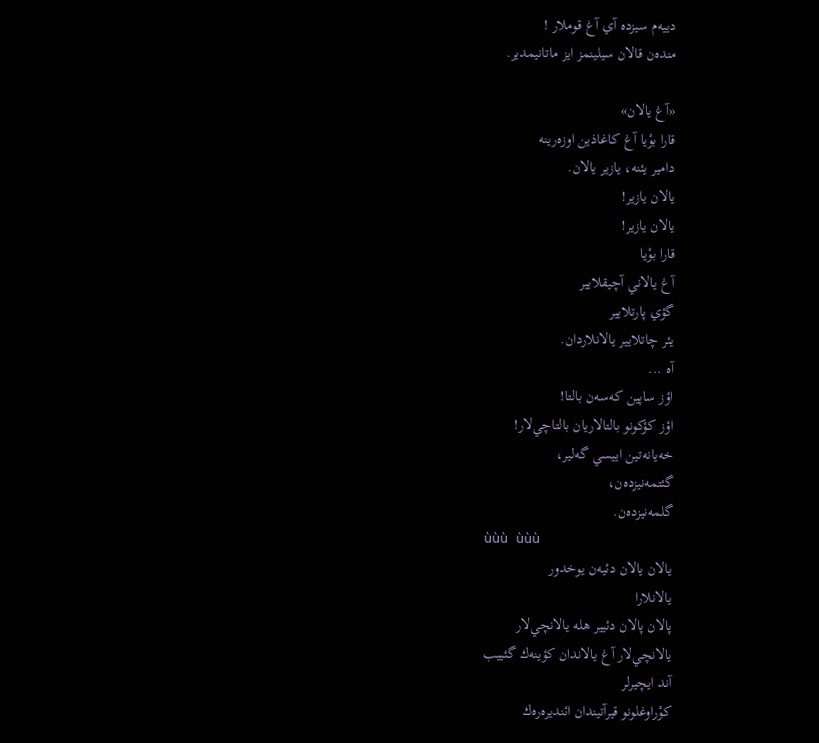دييه‌م سيزده آي آغ قوملار !
منده‌ن قالان سيلينمز ايز ماتانيمدير.

«آغ يالان»
قارا بوْيا آغ كاغاذين اوزه‌رينه
دامير يئنه، يازير يالان.
يالان يازير!
يالان يازير!
قارا بوْيا
آغ يالاني آچيقلايير
گؤي پارتلايير
يئر چاتلايير يالانلاردان.
آه ...
اؤز ساپين كه‌سه‌ن بالتا!
اؤز كؤكونو بالتالاريان بالتاچي‌لار!
خه‌يانه‌تين اييسي گه‌لير،
گئتمه‌نيزده‌ن،
گلمه‌نيزده‌ن.
ùùù ùùù
يالان يالان دئيه‌ن يوخدور
يالانلارا
پالان پالان دئيير هله يالانچي‌لار
يالانچي‌لار آغ يالاندان كؤينه‌ك گئييب
آند ايچيرلر
كوْراوغلونو قيرآتيندان ائنديره‌ره‌ك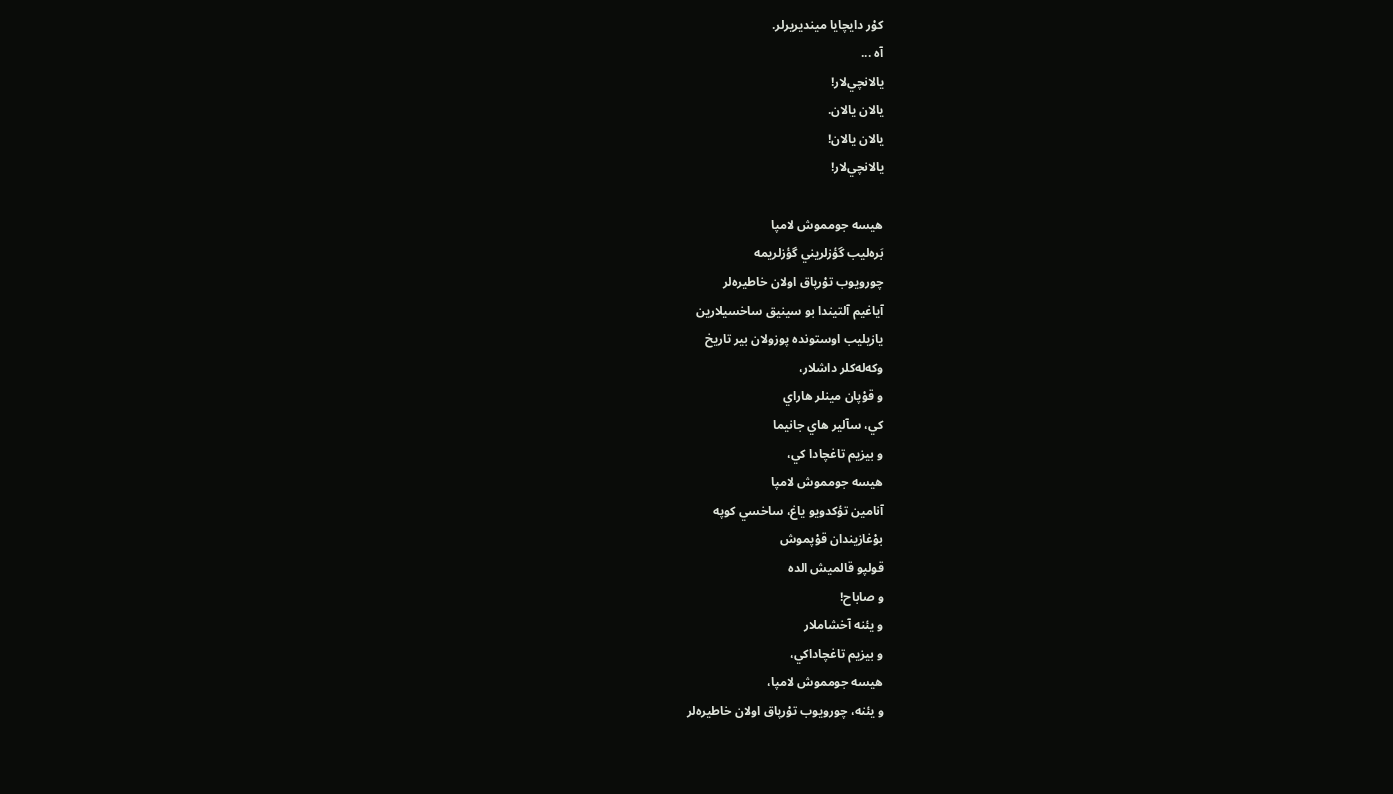كوْر دايچايا مينديريرلر.
آه ...
يالانچي‌لار!
يالان يالان.
يالان يالان!
يالانچي‌لار!

هيسه جومموش لامپا
بَره‌ليب گؤزلريني گؤزلريمه
چورويوب توْرپاق اولان خاطيره‌لر
آياغيم آلتيندا بو سينيق ساخسيلارين
يازيليب اوستونده پوزولان بير تاريخ
وكه‌له‌كلر داشلار،
و قوْپان مينلر هاراي
كي، سآلير هاي جانيما
و بيزيم تاغچادا كي،
هيسه جومموش لامپا
آنامين تؤكدويو ياغ، ساخسي كوپه
بوْغازيندان قوْپموش
قولپو قالميش الده
و صاباح!
و يئنه آخشاملار
و بيزيم تاغچاداكي،
هيسه جومموش لامپا،
و يئنه، چورويوب توْرپاق اولان خاطيره‌لر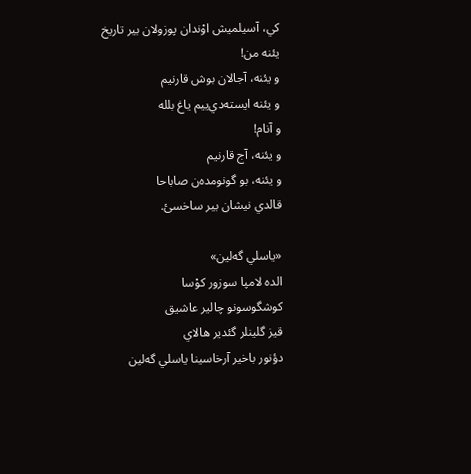كي، آسيلميش اوْندان پوزولان بير تاريخ
يئنه‌ من!
و يئنه، آجالان بوش قارنيم
و يئنه ايسته‌دي‌ييم ياغ بلله
و آنام!
و يئنه، آج قارنيم
و يئنه، بو گونومده‌ن صاباحا
قالدي نيشان بير ساخسئ.

«ياسلي گه‌لين»
الده لامپا سوزور كوْسا
كوشگوسونو چالير عاشيق
قيز گلينلر گئدير هالاي
دؤنور باخير آرخاسينا ياسلي گه‌لين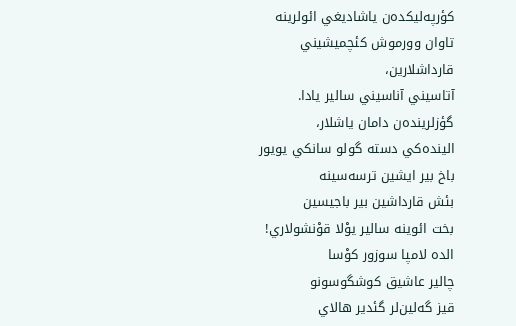كؤرپه‌ليكده‌ن ياشاديغي ائولرينه
تاوان وورموش كئچميشيني
قارداشلارين،
آتاسيني آناسيني سالير يادا.
گؤزلرينده‌ن دامان ياشلار،
الينده‌كي دسته گولو سانكي يويور
باخ بير ايشين ترسه‌سينه
بئش قارداشين بير باجيسين
بخت ائوينه سالير يوْلا قوْنشولاري!
الده لامپا سوزور كوْسا
چالير عاشيق كوشگوسونو
قيز گه‌لين‌لر گئدير هالاي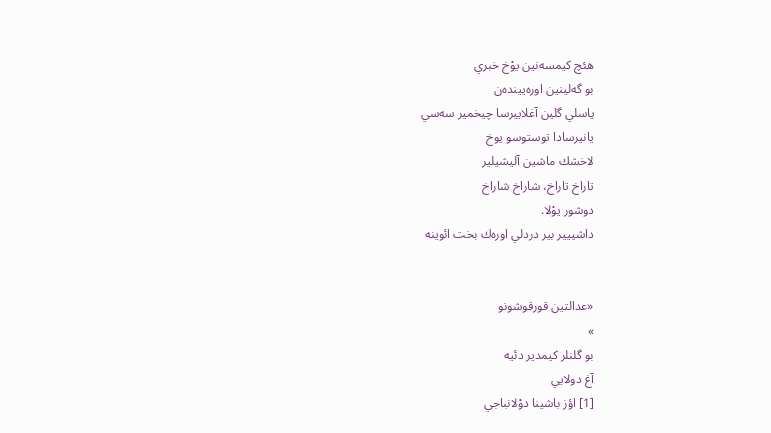هئچ كيمسه‌نين يوْخ خبري
بو گه‌لينين اوره‌يينده‌ن
ياسلي گلين آغلاييرسا چيخمير سه‌سي
يانيرسادا توستوسو يوخ
لاخشك ماشين آليشيلير
تاراخ تاراخ، شاراخ شاراخ
دوشور يوْلا.
داشييير بير دردلي اوره‌ك بخت ائوينه


«عدالتين قورقوشونو
»
بو گلنلر كيمدير دئيه
آغ دولايي
[1] اؤز باشينا دوْلانباجي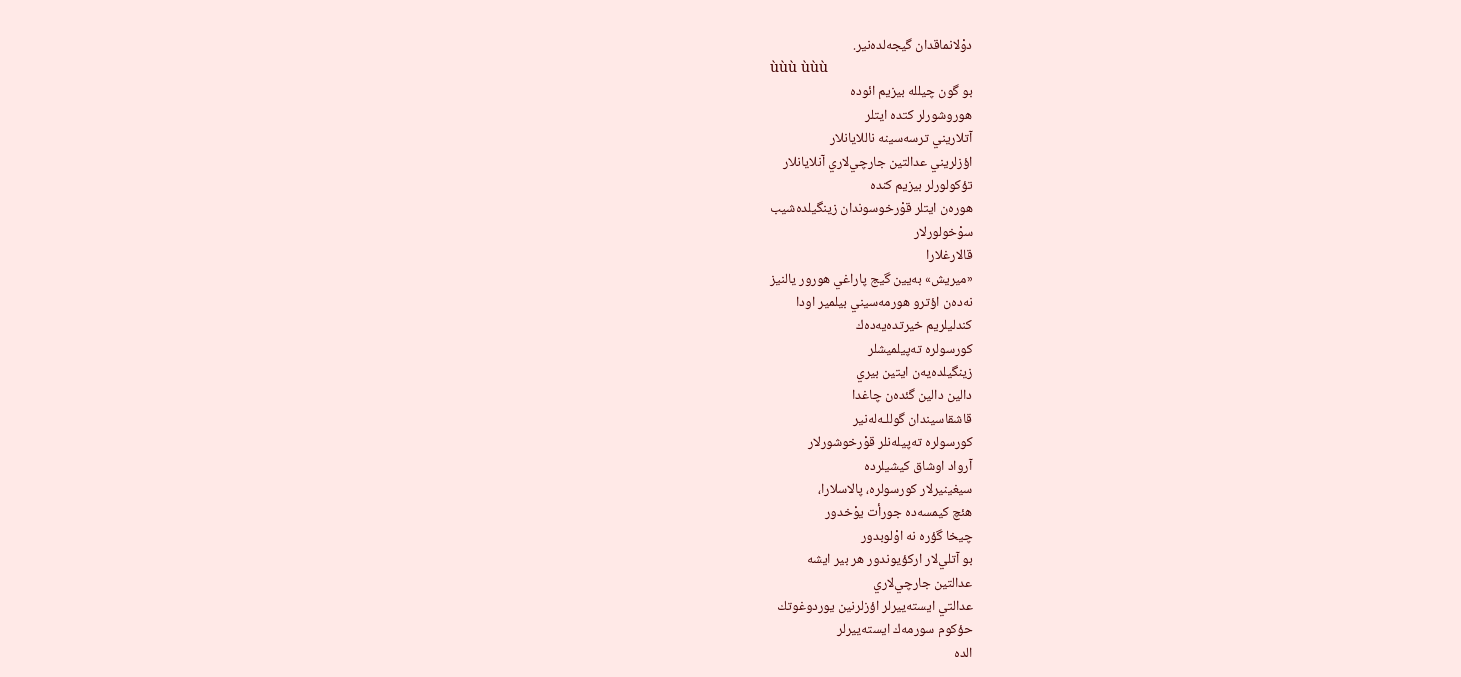دوْلانماقدان گيجه‌لده‌نير.
ùùù ùùù
بو گون چيلله بيزيم ائوده
هوروشورلر كتده ايتلر
آتلاريني ترسه‌سينه ناللايانلار
اؤزلريني عدالتين جارچي‌لاري آنلايانلار
تؤكولورلر بيزيم كنده
هوره‌ن ايتلر قوْرخوسوندان زينگيلده‌شيب
سوْخولورلار
قالارغلارا
«ميريش» به‌يين گيج پاراغي هورور يالنيز
نه‌ده‌ن اؤترو هورمه‌سيني بيلمير اودا
كندليلريم خيرتده‌يه‌ده‌ك
كورسولره ته‌پيلميشلر
زينگيلده‌يه‌ن ايتين بيري
دالين دالين گئده‌ن چاغدا
قاشقاسيندان گوللـه‌له‌نير
كورسولره ته‌پيله‌نلر قوْرخوشورلار
آرواد اوشاق كيشيلرده
سيغينيرلار كورسولره، پالاسلارا،
هئچ كيمسه‌ده جورأت يوْخدور
چيخا گؤره‌ نه اوْلوبدور
بو آتلي‌لار اركؤيوندور هر بير ايشه
عدالتين جارچي‌لاري
عدالتي ايسته‌يير‌لر اؤزلر‌نين يوردوغوتك
حؤكوم سورمه‌ك ايسته‌ييرلر
الده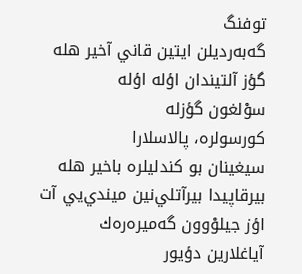توفنگ
گه‌به‌رديلن ايتين قاني آخير هله
گؤز آلتيندان اؤله اؤله
سوْلغون گؤزله
كورسولره، پالاسلارا
سيغينان بو كندليلره باخير هله
بيرقاپيدا بيرآتلي‌نين ميندي‌يي آت
اؤز جيلوْوون گه‌ميره‌ره‌ك
آياغلارين دؤيور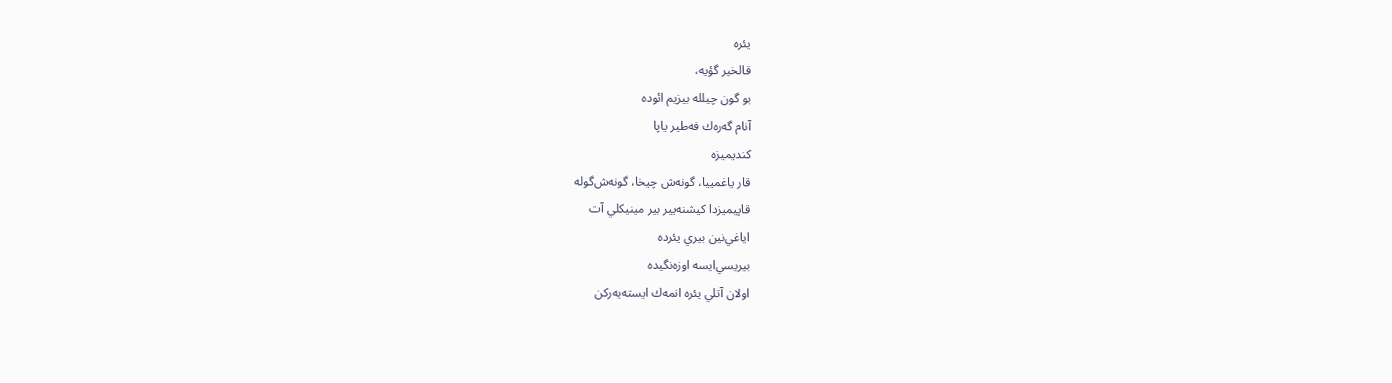يئره
قالخير گؤيه،
بو گون چيلله بيزيم ائوده
آنام گه‌ره‌ك فه‌طير ياپا
كنديميزه
قار ياغمييا، گونه‌ش چيخا، گونه‌ش‌گوله
قاپيميزدا كيشنه‌يير بير مينيكلي آت
اياغي‌نين بيري يئرده
بيريسي‌ايسه اوزه‌نگيده
اولان آتلي يئره انمه‌ك ايسته‌يه‌ركن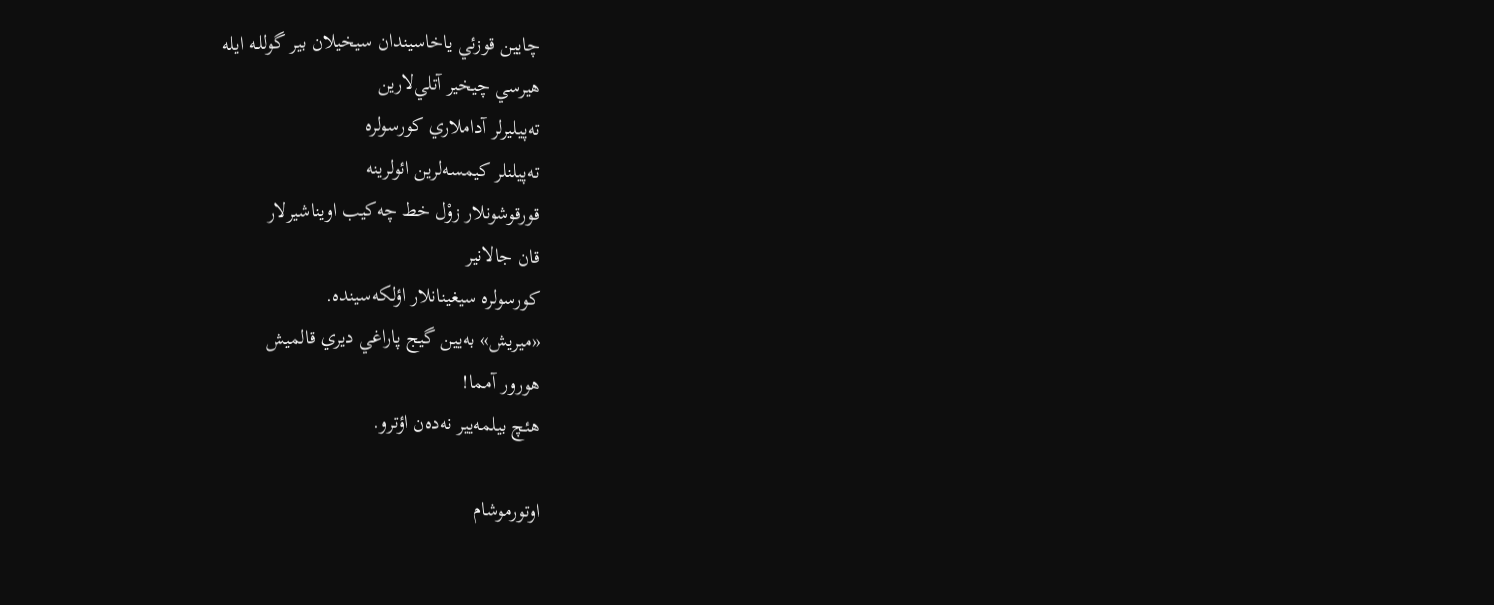چايين قوزئي ياخاسيندان سيخيلان بير گوللـه ايله
هيرسي چيخير آتلي‌لارين
ته‌پيليرلر آداملاري كورسولره‌
ته‌پيلنلر كيمسه‌لرين ائولرينه
قورقوشونلار زوْل خط چه‌كيب اويناشيرلار
قان جالانير
كورسولره سيغينانلار اؤلكه‌سينده.
«ميريش» به‌يين گيج پاراغي ديري قالميش
هورور آمما!
هئچ بيلمه‌يير نه‌ده‌ن اؤترو.

اوتورموشام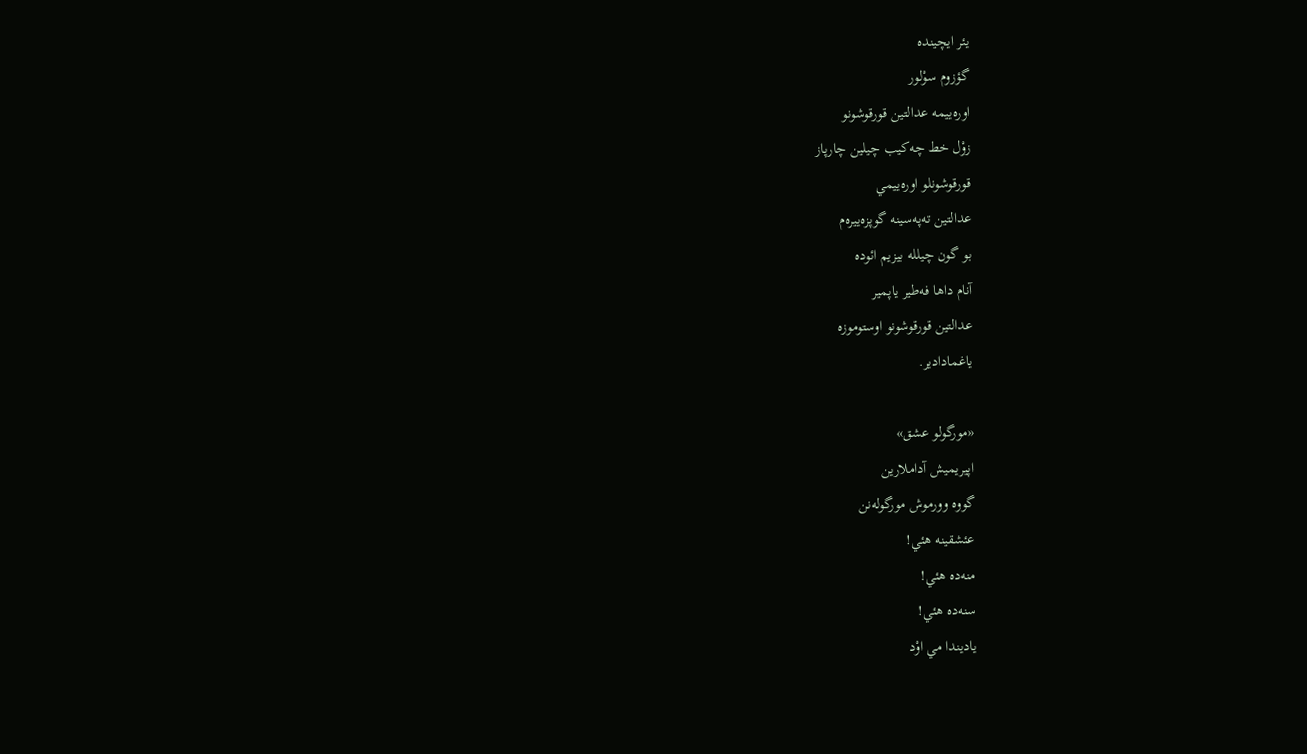يئر ايچينده
گؤزوم سوْلور
اوره‌ييمه عدالتين قورقوشونو
زوْل خط چه‌كيب چيلين چارپاز
قورقوشونلو اوره‌ييمي
عدالتين ته‌په‌سينه گوپزه‌ييره‌م
بو گون چيلله بيزيم ائوده
آنام داها فه‌طير ياپمير
عدالتين قورقوشونو اوستوموزه
ياغمادادير.

«مورگولو عشق»
اپيريميش آداملارين
گووه‌ وورموش مورگو‌له‌نن
عئشقينه هئي!
منه‌ده هئي!
سنه‌ده هئي!
ياديندا مي اوْد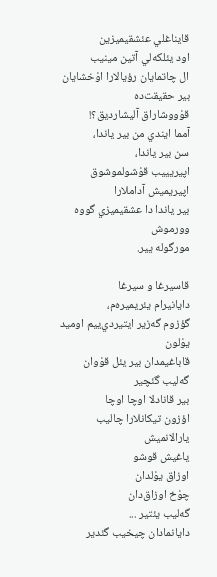قايناغلي عئشقيميزين
اود يئلكه‌لي آتين مينيب
ال چاتمايان رؤيالارا اوْخشايان بير حقيقت‌ده
قوْووشاراق آليشارديق؟!
آمما ايندي من بير ياندا،
سن بير ياندا،
اپيريييب قوْشولموشوق
اپيريميش آداملارا
بير ياندا دا عشقيميزي گووه‌ وورموش
مورگوله يير.

قاسيرغا و سيرغا
دايانيرام يئريميره‌م،
گؤزوم گه‌زير ايتيردي‌ييم اوميد يوْلون
قاباغيمدان بير يئل قوْوان گه‌ليب گئچير
بير قاناد‌لا اوچا اوچا
اؤزون تيكانلارا چاليب يارالانميش
ياغيش قوشو
اوزاق يوْلدان
چوْخ اوزاق‌دان
گه‌ليب يئتير ...
دايانمادان چيخيب گئدير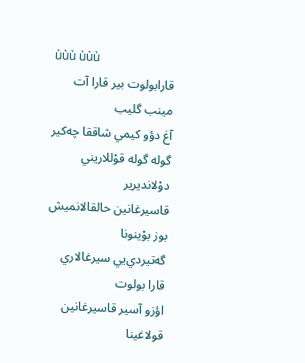ùùù ùùù
قارابولوت بير قارا‌ آت مينب گليب
آغ دؤو كيمي شاققا چه‌كير
گوله گوله قوْللاريني دوْلانديرير
قاسيرغانين حالقالانميش
بوز بوْينونا
گه‌تيردي‌يي سيرغالاري قارا بولوت
اؤزو آسير قاسيرغانين قولاغينا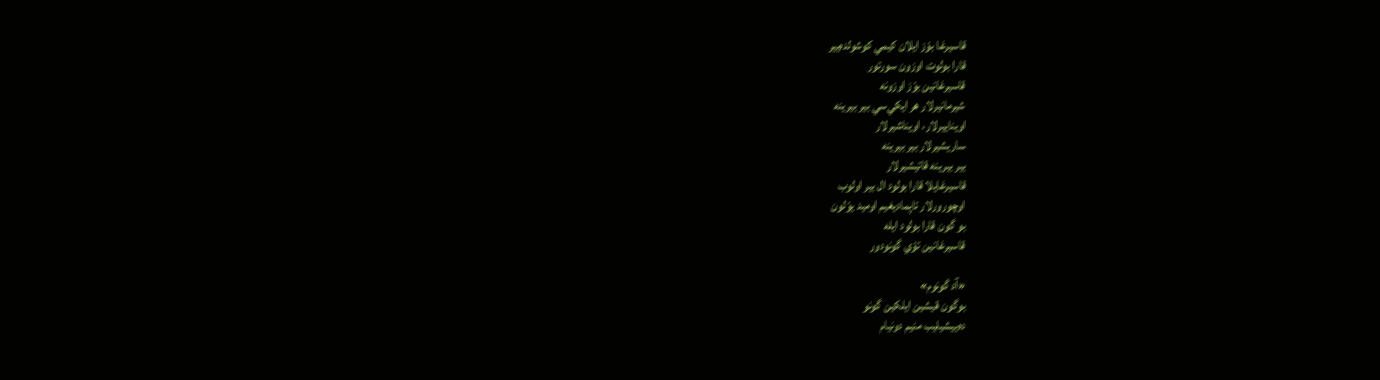قاسيرغا بوْز ايلان كيمي كوشو‌لده‌يير
قارا بولوت اوزون سورتور
قاسيرغانين بوْز اوزونه
شيرمانيرلار هر ايكي‌سي بير بيرينه
اويناييرلار، اويناشيرلار
ساريشيرلار بير بيرينه
بير بيرينه قاتيشيرلار
قاسيرغايلا قارا بولود ال بير اولوب
اوچورورلار تاپماديغيم اوميد يوْلون
بو گون قارا بولود ايله
قاسيرغانين توْي گونودور

«آد گونوم»
بوگون قيشين ايلكين گونو
ده‌ييشيليب منيم دونيام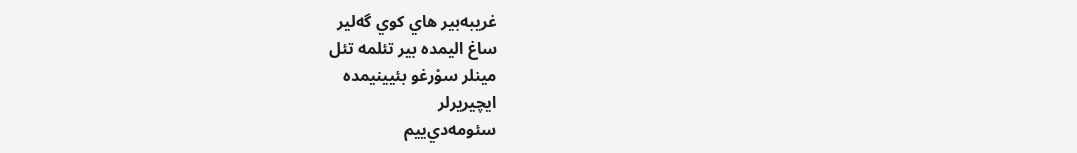غريبه‌بير هاي كوي گه‌لير
ساغ اليمده‌ بير تئلمه‌ تئل
مينلر سوْرغو بئيينيمده
ايچيريرلر
سئومه‌دي‌ييم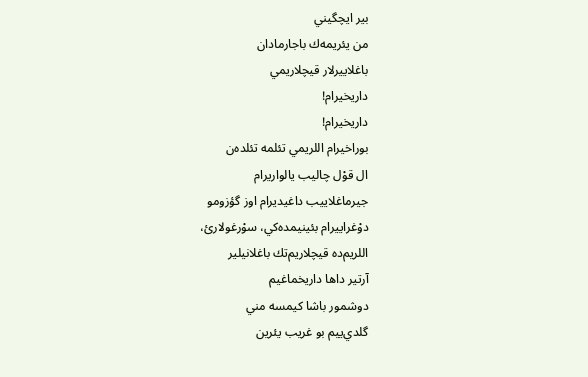بير ايچگيني
من يئريمه‌ك باجارمادان
باغلاييرلار قيچلاريمي
داريخيرام!
داريخيرام!
بوراخيرام اللريمي تئلمه تئلده‌ن
ال قوْل چاليب يالواريرام
جيرماغلاييب داغيديرام اوز گؤزومو
دوْغراييرام بئينيمده‌كي، سوْرغولارئ،
اللريم‌ده قيچلاريم‌تك باغلانيلير
آرتير داها داريخماغيم
دوشمور باشا كيمسه‌ مني
گلدي‌ييم بو غريب يئرين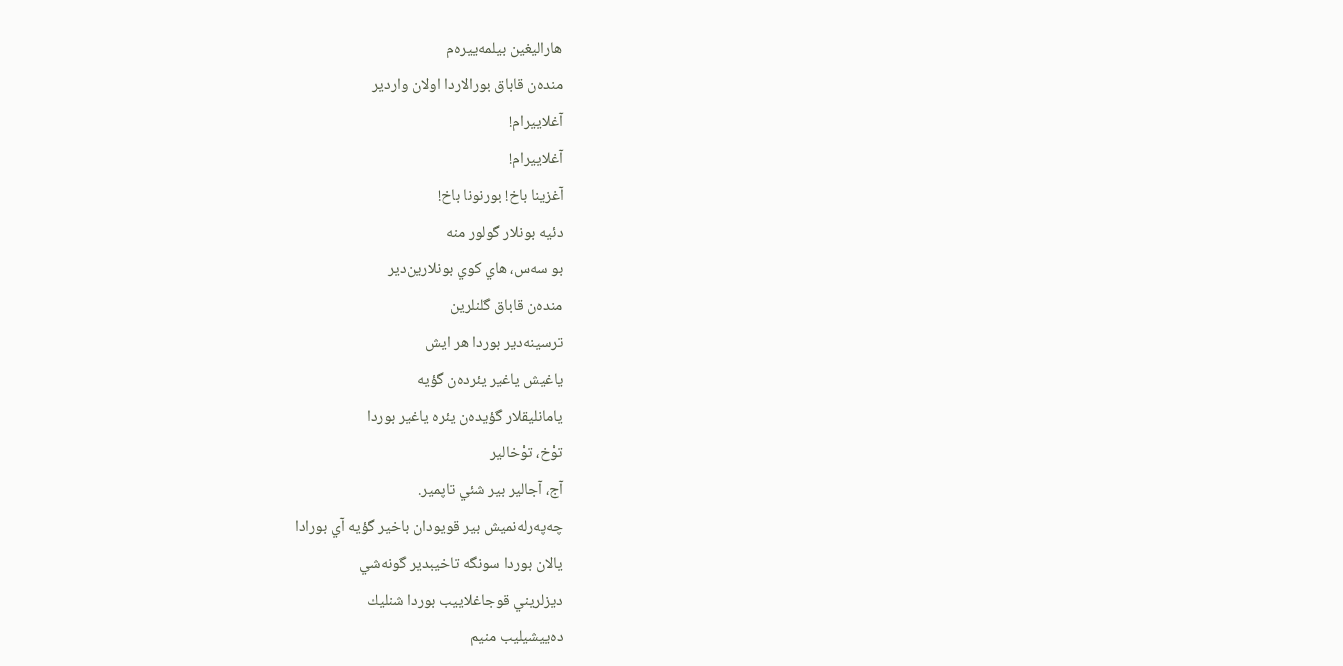هاراليغين بيلمه‌ييره‌م
منده‌ن قاباق بورالاردا اولان واردير
آغلاييرام!
آغلاييرام!
آغزينا باخ! بورنونا باخ!
دئيه‌ بونلار گولور منه
بو سه‌س، هاي كوي بونلارين‌دير
منده‌ن قاباق گلنلرين
ترسينه‌دير بوردا هر ايش
ياغيش ياغير يئرده‌ن گؤيه
يامانليقلار گؤيده‌ن يئره ياغير بوردا
توْخ، توْخالير
آج، آجالير بير شئي تاپمير.
چه‌په‌رله‌نميش بير قويودان باخير گؤيه آي بورادا
يالان بوردا سونگه تاخيبدير گونه‌شي
ديزلريني قوجاغلاييب بوردا شنليك
ده‌ييشيليب منيم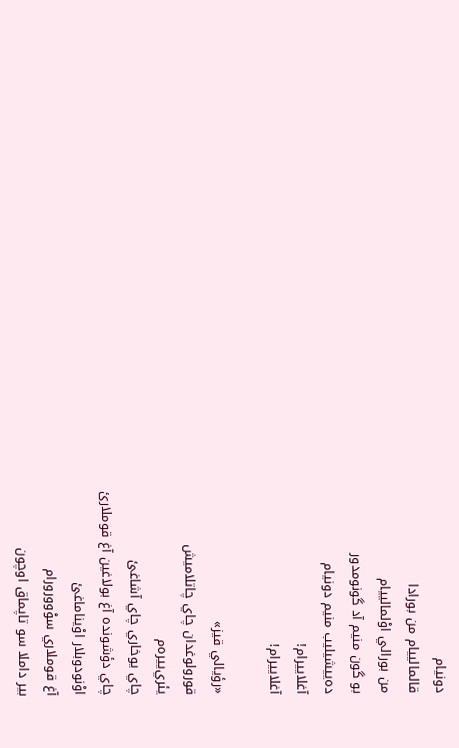دونيام
قالمالييام من بورادا
من بورالي اوْلمالييام
بو گون منيم آد گونومدور
ده‌ییشیلیب منیم دونیام
آغلاييرام!
آغلاييرام!

«رؤيالي قيز»
قورولوغدان چاي چاتلاميش
يئري‌ييره‌م
چاي يوخاري چاي آشاغئ
چاي دؤشونده آغ بولاغين آغ قوملارئ
اوْنودوبلار اوْيناماغئ
آغ قوملاري سوْوورورام
بير داملا سو تاپماق اوچون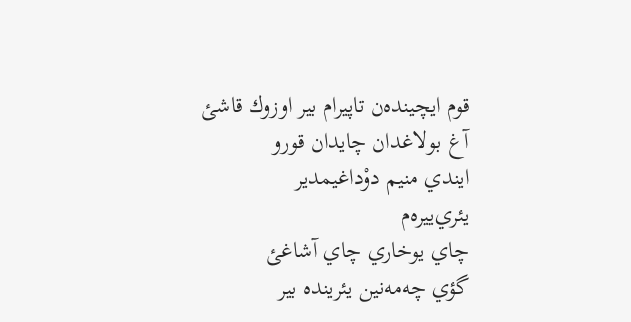قوم ايچينده‌ن تاپيرام بير اوزوك قاشئ
آغ بولاغدان چايدان قورو
ايندي منيم دوْداغيمدير
يئري‌ييره‌م
چاي يوخاري چاي آشاغئ
گؤي چه‌مه‌نين يئرينده بير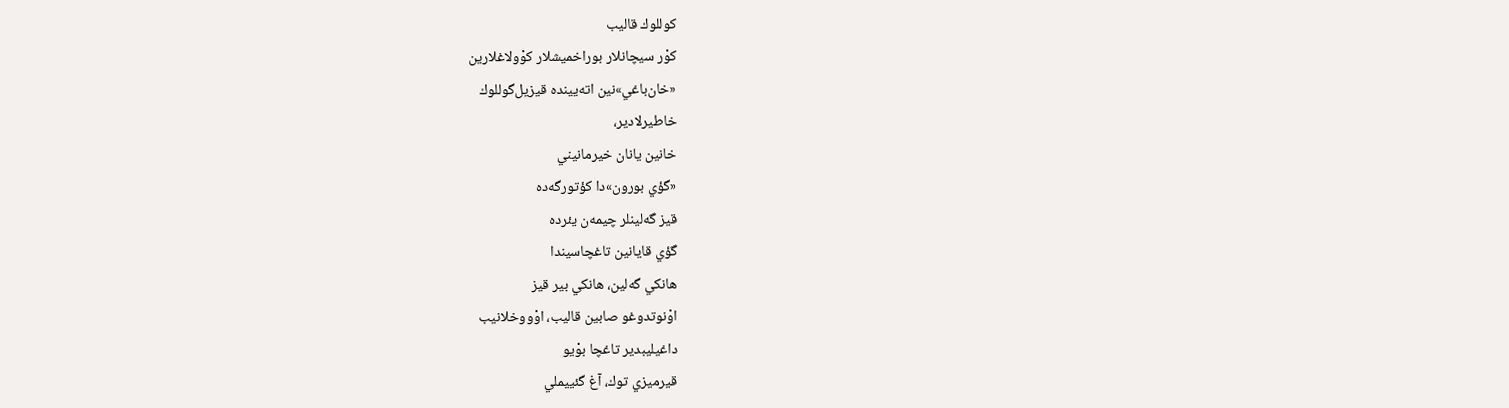كوللوك قاليب
كوْر سيچانلار بوراخميشلار كوْولاغلارين
«خان‌باغي‌»نين اته‌يينده قيزيل‌گوللوك
خاطيرلادير،
خانين يانان خيرمانيني
«گؤي بورون»دا كؤتور‌گه‌ده
قيز گه‌لينلر چيمه‌ن يئرده
گؤي قايانين تاغچاسيندا
هانكي گه‌لين، هانكي بير قيز
اوْنوتدوغو صابين قاليب، اوْووخلانيب
داغيليبدير تاغچا بوْيو
قيرميزي توك، آغ گئييملي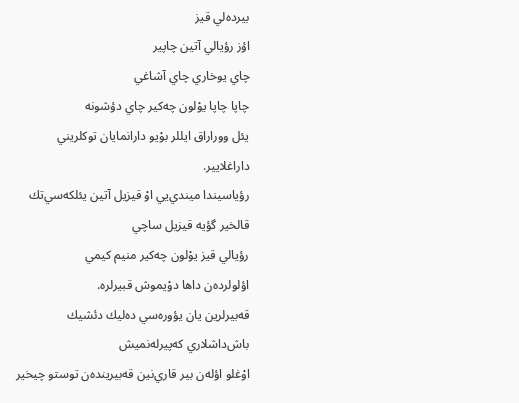بيرده‌لي قيز
اؤز رؤيالي آتين چاپير
چاي يوخاري چاي آشاغي
چاپا چاپا يوْلون چه‌كير چاي دؤشونه
يئل ووراراق ايللر بوْيو دارانمایان توكلريني
داراغلايير.
رؤياسيندا ميندي‌يي اوْ قيزيل آتين يئلكه‌سي‌تك
قالخير گؤيه قيزيل ساچي
رؤيالي قيز يوْلون چه‌كير منيم كيمي
اؤلولرده‌ن داها دوْيموش قبيرلره.
قه‌بيرلرين يان يؤوره‌سي ده‌ليك دئشيك
باش‌داشلاري كه‌پيرله‌نميش
اوْغلو اؤله‌ن بير قاري‌نين قه‌بيرينده‌ن توستو چيخير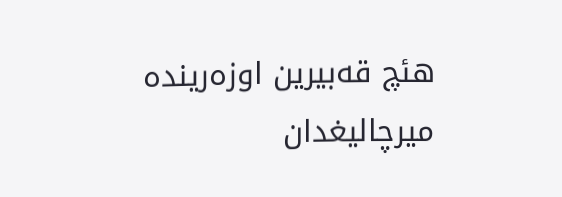هئچ قه‌بيرين اوزه‌رينده
ميرچاليغدان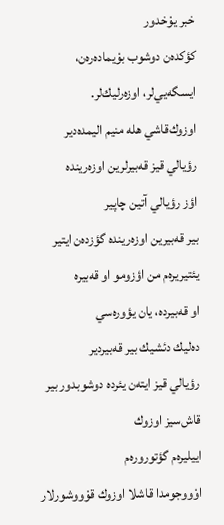خبر يوْخدور
كؤكده‌ن دوشوب بوْيماده‌ره‌ن،
ايسگه‌يي‌لر، اوزه‌رليك‌لر.
اوزوك‌قاشي هله منيم اليمده‌دير
رؤيالي قيز قه‌بير‌لرين اوزه‌رينده
اؤز رؤيالي آتين چاپير
بير قه‌بيرين اوزه‌رينده گؤزده‌ن ايتير
يئتيريره‌م من اؤزومو او قه‌بيره
او قه‌بيرده، يان يؤوره‌سي
ده‌ليك دئشيك بير قه‌بيردير
رؤيالي قيز ايته‌ن يئرده‌ دوشوبدور بير قاش‌سيز اوزوك
اييليره‌م گؤتوروره‌م
اوْووجومدا قاشلا اوزوك قوْووشورلار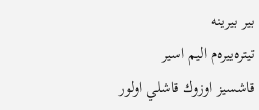بير بيرينه
تيتره‌ييره‌م اليم اسير
قاشسيز اوزوك قاشلي اولور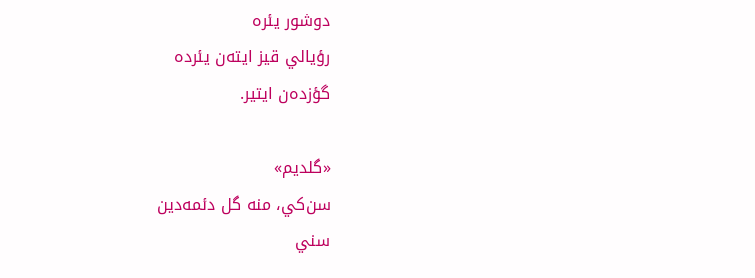دوشور يئره
رؤيالي قيز ايته‌ن يئرده
گؤزده‌ن ايتير.

«گلديم»
سن‌كي، منه گل دئمه‌دين
سني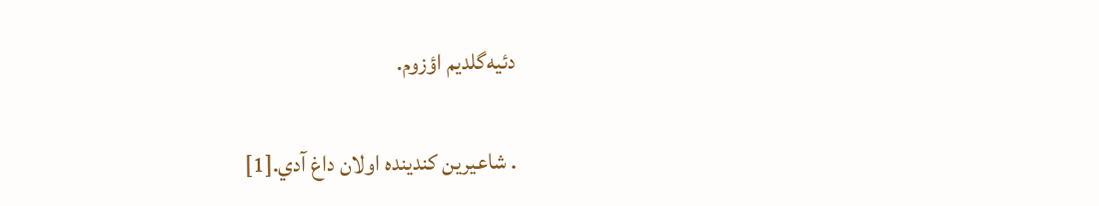دئيه‌گلديم اؤزوم.

. شاعيرين کندينده اولان داغ آدي.[1]